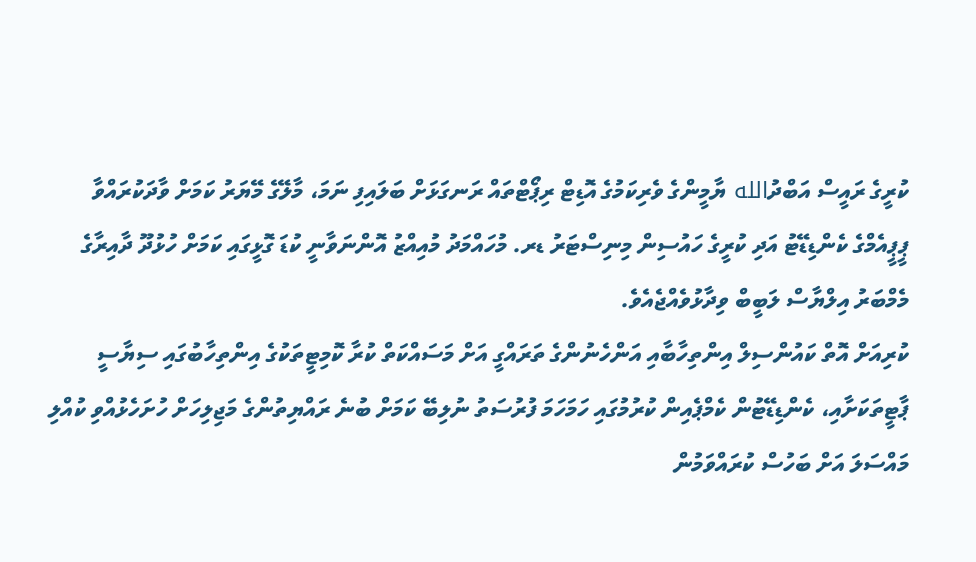ކުރީގެ ރައީސް އަބްދުالله ޔާމީންގެ ވެރިކަމުގެ އޮޑިޓް ރިޕޯޓްތައް ރަނގަޅަށް ބަލައިފި ނަމަ، މާލޭގެ މޭޔަރު ކަމަށް ވާދަކުރައްވާ ޕީޕީއެމްގެ ކެންޑިޑޭޓު އަދި ކުރީގެ ހައުސިން މިނިސްޓަރު ޑރ. މުހައްމަދު މުއިއްޒު އޮންނަވާނީ ކުޑަ ގޮޅީގައި ކަމަށް ހުޅުދޫ ދާއިރާގެ މެމްބަރު އިލްޔާސް ލަބީބް ވިދާޅުވެއްޖެއެވެ.
ކުރިއަށް އޮތް ކައުންސިލް އިންތިހާބާއި އަންހެނުންގެ ތަރައްގީ އަށް މަސައްކަތް ކުރާ ކޮމިޓީތަކުގެ އިންތިހާބުގައި ސިޔާސީ ޕާޓީތަކަށާއި، ކެންޑިޑޭޓުން ކެމްޕެއިން ކުރުމުގައި ހަމަހަމަ ފުރުސަތު ނުލިބޭ ކަމަށް ބުނެ ރައްޔިތުންގެ މަޖިލިހަށް ހުށަހެޅުއްވި ކުއްލި މައްސަލަ އަށް ބަހުސް ކުރައްވަމުން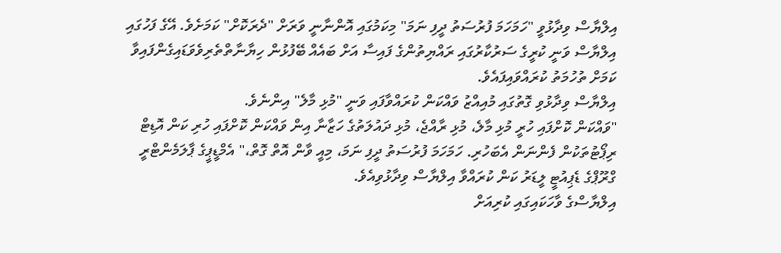އިލްޔާސް ވިދާޅުވީ "ހަމަހަމަ ފުރުސަތު ދީފި ނަމަ" މިކަމުގައި އޮންނާނީ ވަރަށް "ދެރަކޮށް" ކަމަށެވެ. އޭގެ ފަހުގައި އިލްޔާސް ވަނީ ކުރީގެ ސަރުކާރުގައި ރައްޔިތުންގެ ފައިސާ އަށް ބައެއް ބޭފުޅުން ހިޔާނާތްތެރިވެވަޑައިގެންފައިވާ ކަމަށް ތުހުމަތު ކުރައްވައިފައެވެ.
އިލްޔާސް ވިދާޅުވި ގޮތުގައި މުއިއްޒު ވައްކަން ކުރައްވާފައި ވަނީ "މުޅި މާލެ" އިންނެވެ.
"ވައްކަން ކޮށްފައި ހުރީ މުޅި މާލެ، މުޅި ރާއްޖެ، މުޅި ދައުލަތުގެ ހަޒާނާ އިން ވައްކަން ކޮށްފައި ހުރި ކަން އޮޑިޓް ރިޕޯޓުތަކުން ފެންނަން އެބަހުރި. ހަމަހަމަ ފުރުސަތު ދީފި ނަމަ، މިއީ ވާން އޮތް ގޮތް،" އެމްޑީޕީގެ ޕާލަމެންޓްރީ ގްރޫޕްގެ ޑެޕިއުޓީ ލީޑަރު ކަން ކުރައްވާ އިލްޔާސް ވިދާޅުވިއެވެ.
އިލްޔާސްގެ ވާހަކައިގައި ކުރިއަށް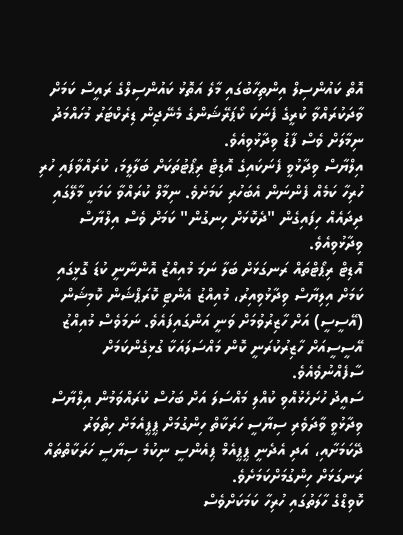އޮތް ކައުންސިލް އިންތިހާބުގައި މާލެ އަތޮޅު ކައުންސިލްގެ ރައީސް ކަމަށް ވާދަކުރައްވާ ކުރީގެ ފެނަކަ ކޯޕަރޭޝަންގެ މެނޭޖިން ޑިރެކްޓަރު މުހައްމަދު ނިމާލަށް ވެސް ފާޑު ވިދާޅުވިއެވެ.
އިލްޔާސް ވިދާޅުވީ ފެނަކައިގެ އޮޑިޓް ރިޕޯޓުތަކަށް ބަލާލީމަ، ކުރައްވާފައި ހުރި ހުރިހާ ކަމެއް ފެންނަން އެބަހުރި ކަމަށެވެ. ނިމާލް ކުރައްވާ ކަމަކީ މާލޭގައި ދިދައެއް ހިފައިގެން "ދެކޮޅަށް ހިނގުން" ކަމަށް ވެސް އިލްޔާސް ވިދާޅުވިއެވެ.
އޮޑިޓް ރިޕޯޓްތައް ރަނގަޅަށް ބަލާ ނަމަ މުއިއްޒު އޮންނާނީ ކުޑަ ގޮޅީގައި ކަމަށް އިލިޔާސް ވިދާޅުވިއިރު، މުއިއްޒު އެންޓި ކޮރަޕްޝަން ކޮމިޝަން (އޭސީސީ) އަށް ހާޒިރުވުމަށް ވަނީ އަންގައިފައެވެ. ނަމަވެސް މުއިއްޒު އޭސީސީއަށް ހާޒިރުކުރަނީ ކޮން މައްސަލައަކާ ގުޅިގެންކަމަށް ސާފެއްނުވެއެވެ.
ސައީދު ހުށަހެޅުއްވި ކުއްލި މައްސަލަ އަށް ބަހުސް ކުރައްވަމުން އިލްޔާސް ވިދާޅުވީ ވާދަވެރި ސިޔާސީ ހަރަކާތް ހިންގުމަށް ޕީޕީއެމަށް ހިތްވަރު ދޭކަމަށާއި، އަދި އެދެނީ ޕީޕީއެމް ޕިއެންސީ ނިކުމެ ސިޔާސީ ހަރަކާތްތައް ރަނގަޅަށް ހިންގުމަށްކަމަށެވެ.
ކޮވިޑްގެ ހާލަތުގައި ހުރިހާ ކަމަކަށްވެސް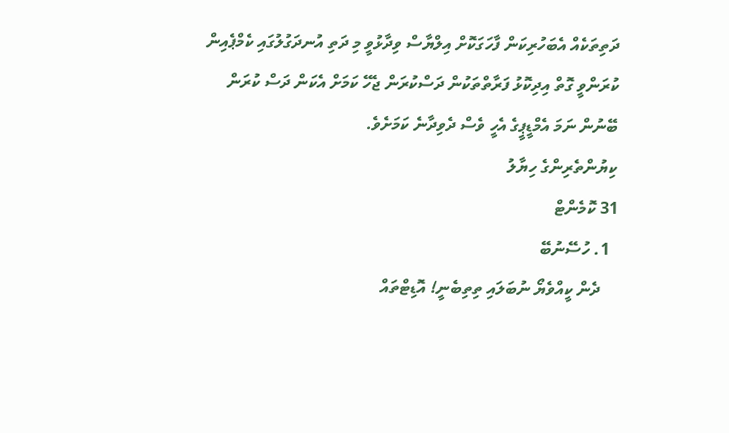ދަތިތަކެއް އެބަހުރިކަން ފާހަގަކޮށް އިލްޔާސް ވިދާޅުވީ މި ދަތި އުނދަގުލުގައި ކެމްޕެއިން ކުރަންވީ ގޮތް އިދިކޮޅު ފަރާތްތަކުން ދަސްކުރަން ޖެހޭ ކަމަށް އެކަން ދަސް ކުރަން ބޭނުން ނަމަ އެމްޑީޕީގެ އެހީ ވެސް ދެވިދާނެ ކަމަށެވެ.
ކިޔުންތެރިންގެ ހިޔާލު
31 ކޮމެންޓް
  1. ހުސޭނުބޭ
    ދެން ކީއްވެޔޯ ނުބަލައި ތިތިބެނީ! އޮޑިޓްތައް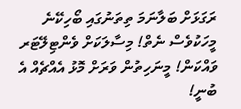ރަގަޅަށް ބަލާނަމަ ތިތަނުގައި ބޯހިކޭނެ މީހަކުވެސް ނެތް! މިސާލަކަށް ވެންޓިލޭޓަރ ވައްކަން! މީނަހިތުން ވަރަށް މޮޅު އެއްޗެއް އެ ބުނީ!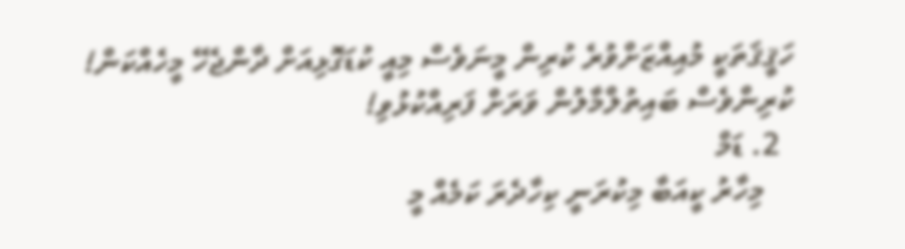ހަޤީޤަތަކީ މުއިއްޒަށްވުރެ ކުރިން މީނަވެސް މިއީ ކުޑަގޮޅިއަށް ދާންޖެހޭ މީހެއްކަން! ކުރިންވެސް ބައިތުލްމާލުން ވަރަށް ފަރިއްކުޅުވި!
  2. ޑަމް
    މިހާރު ކީއަބާ މިކުރަނީ ކިހާދެރަ ކަމެއް މީ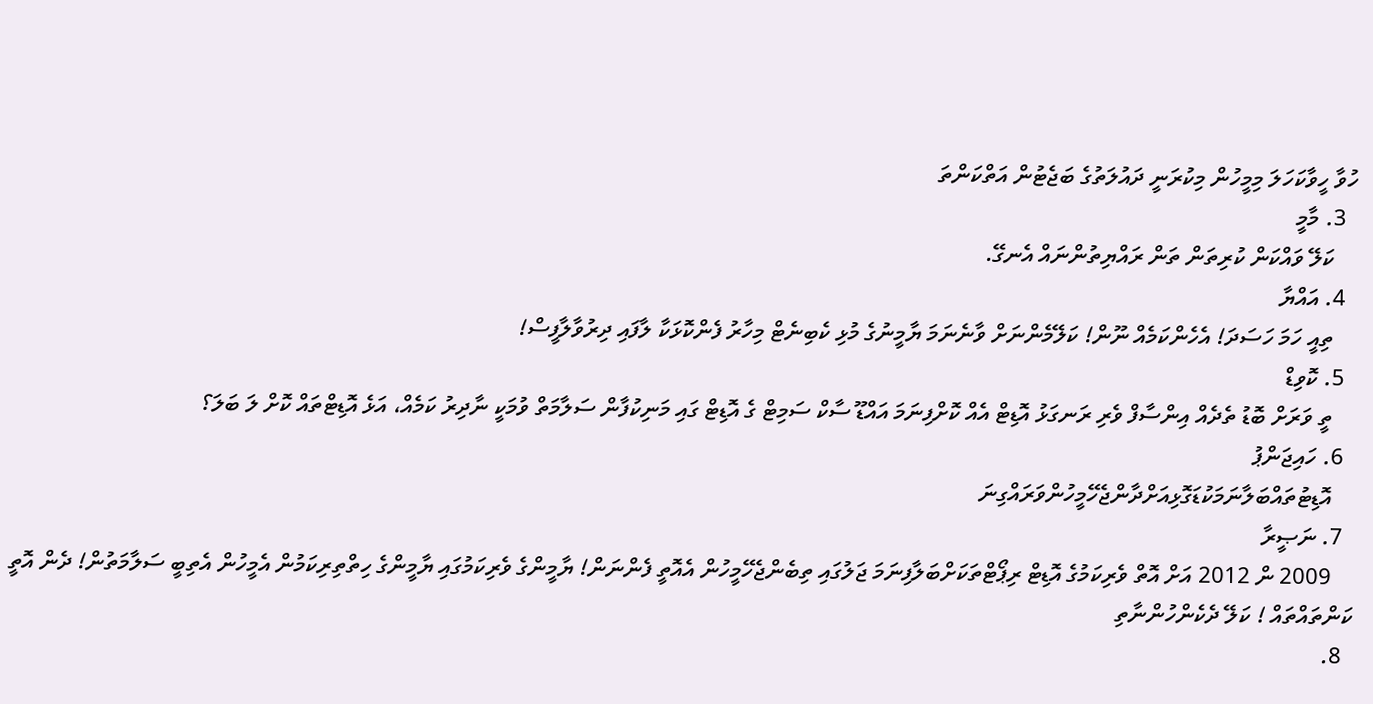ހުވާ ހީވާކަހަލަ މިމީހުން މިކުރަނީ ދައުލަތުގެ ބަޖެޓުން އަތްކަންތަ
  3. މާމީ
    ކަލޭ ވައްކަން ކުރިތަން ތަން ރައްޔިތުންނައް އެނގޭ.
  4. އައްޔާ
    ތިއީ ހަމަ ހަސަދަ! އެހެންކަމެއް ނޫން! ކަލޭމެންނަށް ވާނެނަމަ ޔާމީނުގެ މުޅި ކެބިނެޓް މިހާރު ފެންކޮޅަކާ ލާފައި ދިރުވާލާފީސް!
  5. ކޮވިޑް
    ތީ ވަރަށް ބޮޑު ތެދެއް އިންސާފް ވެރި ރަނގަޅު އޮޑިޓް އެއް ކޮށްފިނަމަ އައްޑޫ ސާކް ސަމިޓް ގެ އޮޑިޓް ގައި މަނިކުފާން ސަލާމަތް ވުމަކީ ނާދިރު ކަމެއް، އަޅެ އޮޑިޓްތައް ކޮށް ލަ ބަލަ؟
  6. ހައިޖަންޕު
    އޮޑިޓުތައްބަލާނަމަކުޑަގޮޅިއަށްދާންޖެހޭމީހުންވަރައްގިނަ
  7. ނަޞީރާ
    2009 ން 2012 އަށް އޮތް ވެރިކަމުގެ އޮޑިޓް ރިޕޯޓްތަކަށްބަލާފިނަމަ ޖަލުގައި ތިބެންޖެހޭމީހުން އެއޮތީ ފެންނަން! ޔާމީންގެ ވެރިކަމުގައި ޔާމީންގެ ހިތްތިރިކަމުން އެމީހުން އެތިބީ ސަލާމަތުން! ދެން އޮތީ ކަންތައްތައް ! ކަލޭ ދެކެންހުންނާތި
  8.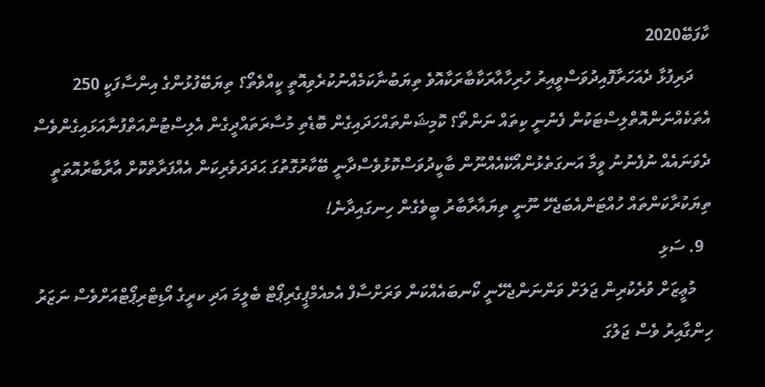ކާފަބޭ2020
    ދަރިފުޅާ ދެއަހަރާފޮއިދުވަސްވީއިރު ހުރިހާއާރަކާބާރަކާއޮވެ ތިޔަބުނާކަމެއްނުކުރެވިއޮތީ ކީއްވެތޯ؟ ތިޔަބޭފުޅުންގެ އިންސާފަކީ 250 އެތަކެއްނަންއޮތްލިސްޓަކުން ފެނުނީ ކިތައް ނަންތޯ؟ ކޮމިޝަންތައްހަދައިގެން ބޮޑެތި މުސާރަތައްދީގެން އެލިސްޓުންއަތްފުނާއަޅައިގެންވެސް ދެވަނައެއް ނުފެނުނު ވީމާ އަނގަތެޅުންއޯކޭއެއްނޫން ބާކީދުވަސްކޮޅުވެސްދާނީ ބޭކާރުގޮތުގަ ޙަދަދަވެރިކަން އެއްފަރާތްކޮށް އާރާބާރުއޮތަތީ ތިޔަކުރާކަންތައް ހުއްޓަންއެބަޖެހޭ ނޫނީ ތިޔައާރާބާރު ބީވެގެން ހިނގައިދާނެ!
  9. ސަޅި
    މުޢީޒަށް ވުރެކުރިން ޖަލަށް ވަންނަންޖެހޭނީ ކޯނބައެއްކަން ވަރަށްސާފް އެމއެމްޕީގެރިޕޯޓް ބެލީމަ އަދި ކރީގެ އޯޑިޓްރިޕޯޓްއަށްވެސް ނަޒަރު ހިންގާއިރު ވެސް ޖަލުގަ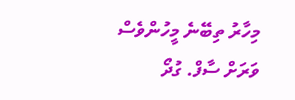މިހާރު ތިބޭނެ މީހުންވެސް ވަރަށް ސާފް. ގުދޯ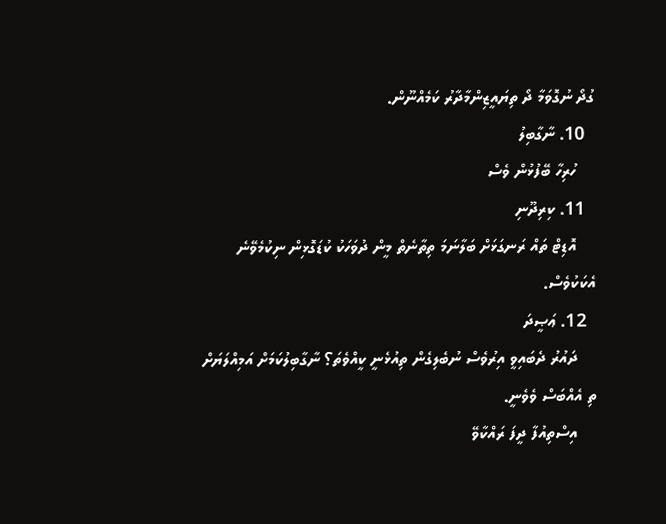ގުދޯ ނުގޮވަމާ ދޯ ތިޔައީޒިންމާދާރު ކަމެއްނޫން.
  10. ނާގާބިލު
    ހުރިހާ ބޭފުޅުން ވެސް
  11. ކިރިދޫނި
    އޮޑިޓް ތައް ރަނގަޅަށް ބަލާނަމަ ތިތާނެތް މީން ދުވަހަކު ކުޑަގޮޅިން ނިކުމެވޭނެ އެކަކުވެސް.
  12. ޢަޞީދަ
    ދައުރު ދެބައިވީ އިރުވެސް ނުބެލިގެން ތިއުޅެނީ ކީއްވެތަ؟ ނާގާބިލުކަމަށް އަމިއްލަޔަށް ތި އެއްބަސް ވެވެނީ.
    އިސްތިއުފާ ދީފަ ރައްކާވޭ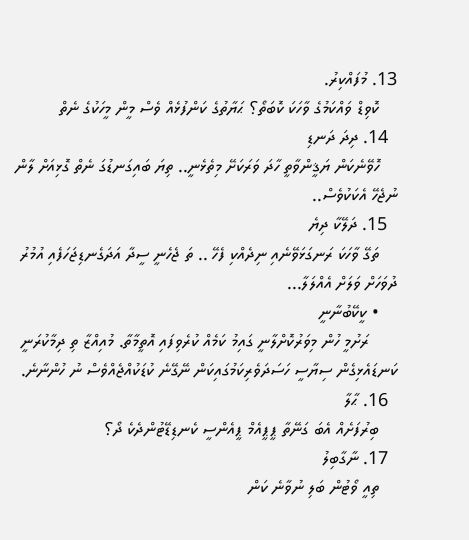13. މުފައްކިރު.
    ކޮވިޑް ވައްކަމުގެ ވާހަކަ ކޮބަތޯ؟ ޙަޔާތުގެ ކަންފުޅެއް ވެސް މީން މީހަކުގެ ނެތް
  14. ދިދަ ދަނޑި
    ހޮވޭނެކަން ޔަޤީންވާތީ ހާދަ ވަރަކަށޭ މިތެޅެނީ.. ތިޔަ ބައިގަނޑުގަ ނެތް ގޮޅިއަށް ލާން ނުޖެހޭ އެކަކުވެސް..
  15. ދަލޭކާ ދިޔެ
    ތަގޭ ވާހަކަ ރަނގަޅަވޭނެއި ނިދެއްކި ފެހޭ .. ތަ ޖެހެނީ ސީދާ އަދަގެނޑިޖަހަފެއި އުމުރު ދުވަހަށް ވަލަށް އެއްލަލާ...
    • ކީކޭބުނާނީ
      ރަށުމީ ހުން މިވަރުކޮށްލާނީ ގައިމު ކަމެއް ކުރެވިފައި އޮތީމާތާ. މުއިއްޒާ ތި ދިމާކުރަނީ ކަނޑައެޅިގެން ސިޔާސީ ހަސަދަވެރިކަމުގައިކަން ނޭގޭނެ ކުޑަކުއްޖެއްވެސް ނު ހުންނާނެ.
  16. ޙާލާ
    ބިރުފަށެއް އެބަ ގަނޭތާ ޕީޕީއެމް ޕީއެންސީ ކެނޑިޑޭޓުންދެކެ ދޯ؟
  17. ނާގާބިލު
    ތިއީ ވޯޓުން ބަލި ނުވާނެ ކަން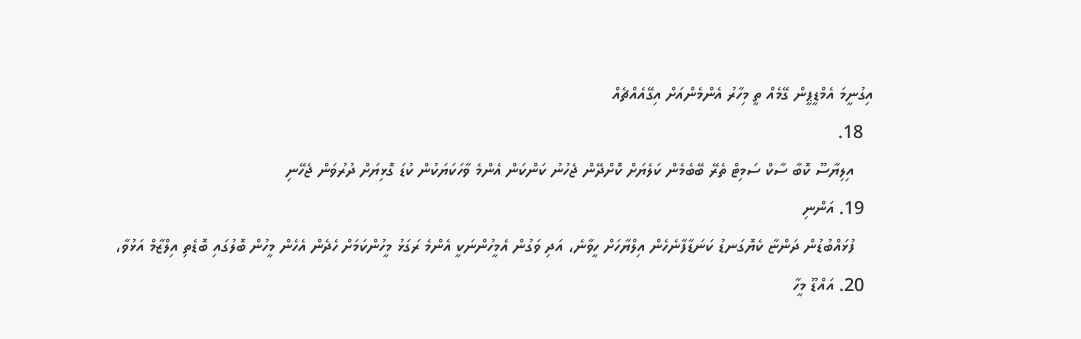އިގުނީމަ އެމްޑީޕީން ގޭމެއް ތީ މިހާރު އެންމެންއަށް އިގޭއެއްޗެއް
  18.
    އިލިޔާސޫ ކޮބާ ސާކް ސަމިޓް ތެރޭ ބޭބެމެން ކަލެޔަށް ކޮށްދޭން ޖެހުނު ކަންކަން އެންމެ ވާހަކަޔަކުން ކުޑަ ގޮޅިޔަށް ދުރުވަން ޖެހޭނި
  19. އަންނި
    ފުޅައްބުޑުން ދަންޏާ ކެޔޮގަނޑު ކަނަޑާފާނެހެން އިލްޔާހަށް ހީވާނެ، އަދި ވަގުން އެމީހުންނަކީ އެންމެ ރަގަޅު މީހުންކަމަށް ހެދެން އެހެން މީހުން ބޮލުގައި ބޮޑެތި އިލްޒާމް އަޅުވާ،
  20. އައްޑޫ މީހާ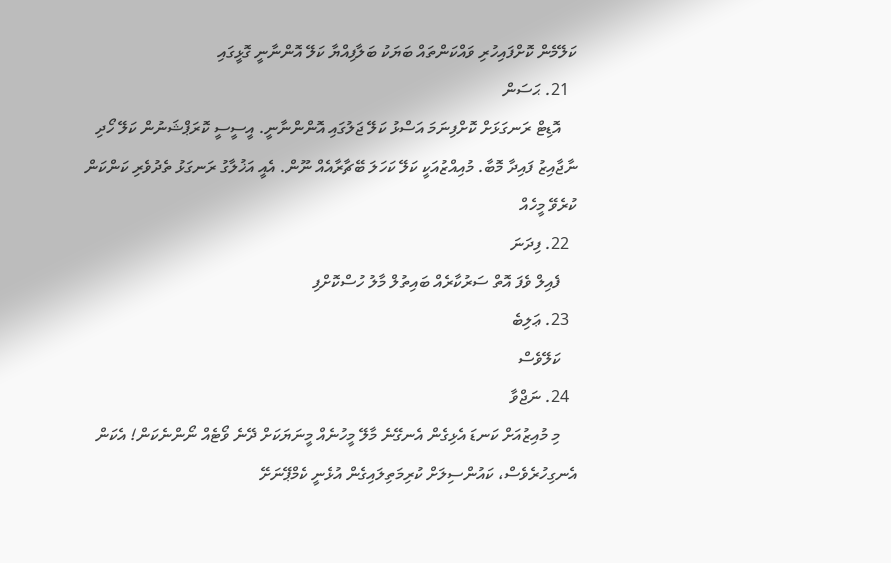ކަލޭމެން ކޮށްފައިހުރި ވައްކަންތައް ބަޔަކު ބަލާފިއްޔާ ކަލޭ އޮންނާނީ ގޮޅީގައި
  21. ޙަސަން
    އޮޑިޓް ރަނގަޅަށް ކޮށްފިނަމަ އަސްޅު ކަލޭ ޖަލުގައި އޮންންނާނީ. އީސީސީ ކޮރަޕްޝަނުން ކަލޭ ހޯދި ނާޖާއިޒު ފައިދާ މޮބާ. މުއިއްޒުއަކީ ކަލޭ ކަހަލަ ބޭޗާރާއެއް ނޫން. އެއީ އަޚުލާގު ރަނގަޅު ތެދުވެރި ކަންކަން ކުރެވޭ މީހެއް
  22. ފިދަނަ
    ފެއިލް ވެފަ އޮތް ސަރުކާރެއް ބައިތުލް މާލު ހުސްކޮށްފި
  23. ޢަލިބެ
    ކަލޭވެސް
  24. ނަޖްވާ
    މި މުއިޒުއަށް ކަނޑަ އެޅިގެން އެނގޭނެ މާލޭ މީހުނެއް މީނަޔަކަށް ދޭނެ ވޯޓެއް ނޯންނެކަން! އެކަން އެނގިހުރެވެސް، ކައުންސިލަށް ކުރިމަތިލައިގެން އުޅެނީ ކެމްޕޭނަށޭ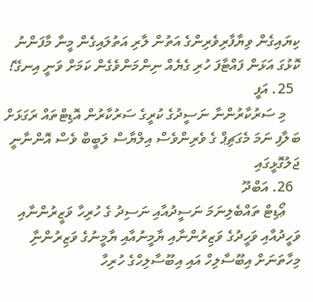ކިޔައިގެން ވިޔާފާރިވެރިންގެ އަތުން ލާރި އަތުލައިގެން މީނާ މާފަންނު ކޮޅުގަ އަޅަން ފައްޓާފަ ހުރި ގެޔެއް ނިންމަންވެގެން ކަމަށް ވަނީ އިނގޭ!
  25. އަފީ
    މި ސަރުކާރުންނާ ނަސީދުގެ ކުރީގެ ސަރުކާރުން އޮޑިޓްތައް ރަގަޅަށް ބަލާފި ނަމަ މެގަޗިޕް ގެ ވެރިންވެސް އިލްޔާސް ލަބީބް ވެސް އޮންނާނީ ޖަލުގޮޅީގައި
  26. އަބްދޫ
    ޢޯޑިޓް ތައްބެލިނަމަ ނަސީދުއާއި ނަސިދު ގެ ހުރިހާ ވަޒީރުންނާއި ވަހީދުއާއި ވަހީދުގެ ވަޒިރުންނާއި ޔާމީނުއާއި ޔާމީނުގެ ވަޒިރުންނާި މިހާތަނަށް އިބޫސާލިހް އައި އިބޫސާލިހްގެ ހުރިހާ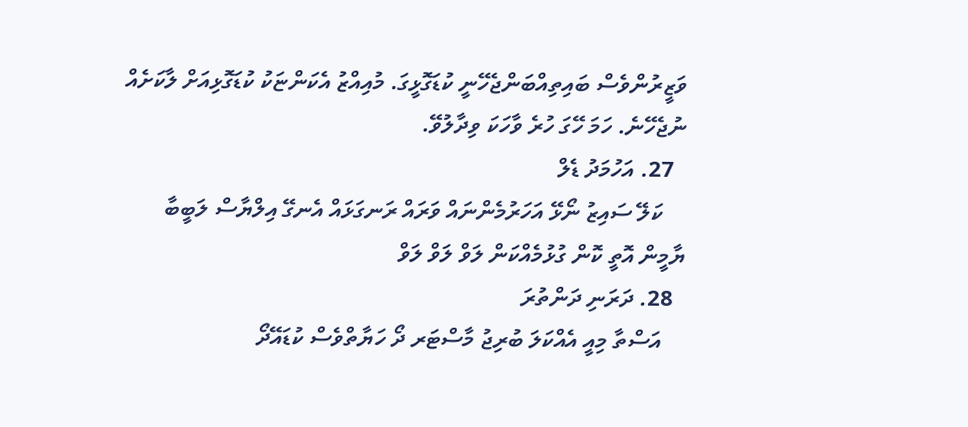ވަޒީރުންވެސް ބައިތިއްބަންޖެހޭނީ ކުޑަގޮޅީގަ. މުއިއްޒު އެކަންޏަކު ކުޑަގޮޅިއަށް ލާކަށެއް ނުޖެހޭނެ. ހަމަ ހޭގަ ހުރެ ވާހަކަ ވިދާލުވޭ.
  27. އަހުމަދު ޑެލް
    ކަލޭ ސައިޒު ނޯޅޭ އަހަރުމެންނައް ވަރައް ރަނގަޅައް އެނގޭ އިލްޔާސް ލަބީބާ ޔާމީން އޮތީ ކޮން ގުޅުމެއްކަން ލަވް ލަވް ލަވް
  28. ދަރަނި ދަންތުރަ
    އަސްތާ މިއީ އެއްކަލަ ބުރިޖު މާސްޓަރ ދޯ ހަޔާތްވެސް ކުޑައޭދޯ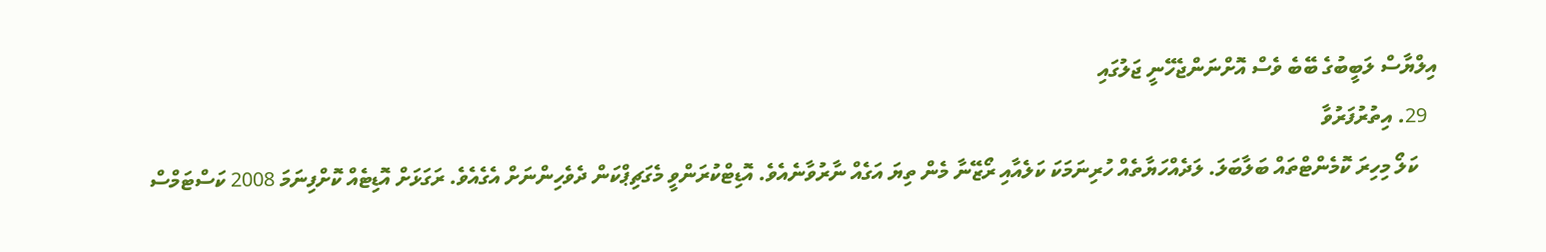އިލްޔާސް ލަބީބުގެ ބޭބެ ވެސް އޮށްނަންޖެހޭނީ ޖަލުގައި
  29. އިތުރުފަރުވާ
    ކަލޯ މިހިރަ ކޮމެންޓްތައް ބަލާބަލަ. ލަދެއްހަޔާތެއް ހުރިނަމަކަ ކަލެއާއި ރޯޒޭނާ މެން ތިޔަ އަގެއް ނާރުވާނެއެވެ. އޮޑިޓްކުރަންވީ މެގަޗިޕްކަން ދެވެހިންނަށް އެގެއެވެ. ރަގަޅަށް އޮޑިޓެއް ކޮށްފިނަމަ 2008 ކަސްޓަމްސް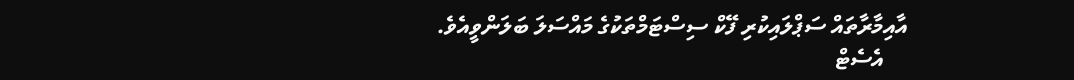އާއިމާރާތައް ސަޕްލައިކުރި ފޭކް ސިސްޓަމްތަކުގެ މައްސަލަ ބަލަންވީއެވެ.
    އެސެޓް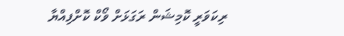ރިކަވަރީ ކޮމިޝަން ރަގަޅަށް ވޯކް ކޮށްފިއްޔާ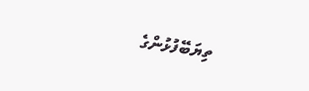ތިޔަބޭފުޅުންގެ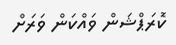ކޮރަޕްޝަން ވައްކަން ވަރަށް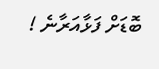ބޮޑަށް ފަޅާއަރާނެ !